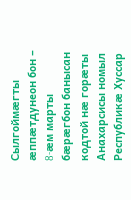Сылгоймæгты æппæтдунеон бон – 8-æм марты бæрæгбон банысан кодтой нæ горæты Анахарсисы номыл Республикæ Хуссар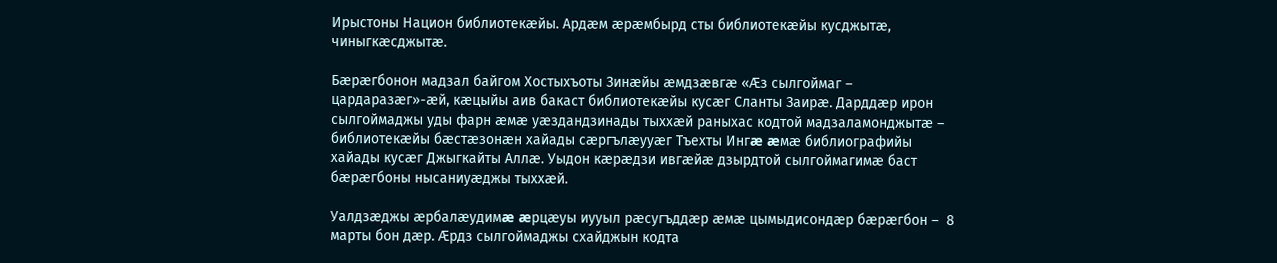Ирыстоны Национ библиотекæйы. Ардæм æрæмбырд сты библиотекæйы кусджытæ, чиныгкæсджытæ.

Бæрæгбонон мадзал байгом Хостыхъоты Зинæйы æмдзæвгæ «Æз сылгоймаг – цардаразæг»-æй, кæцыйы аив бакаст библиотекæйы кусæг Сланты Заирæ. Дарддæр ирон сылгоймаджы уды фарн æмæ уæздандзинады тыххæй раныхас кодтой мадзаламонджытæ – библиотекæйы бæстæзонæн хайады сæргълæууæг Тъехты Ингæ æмæ библиографийы хайады кусæг Джыгкайты Аллæ. Уыдон кæрæдзи ивгæйæ дзырдтой сылгоймагимæ баст бæрæгбоны нысаниуæджы тыххæй.

Уалдзæджы æрбалæудимæ æрцæуы иууыл рæсугъддæр æмæ цымыдисондæр бæрæгбон –  8 марты бон дæр. Æрдз сылгоймаджы схайджын кодта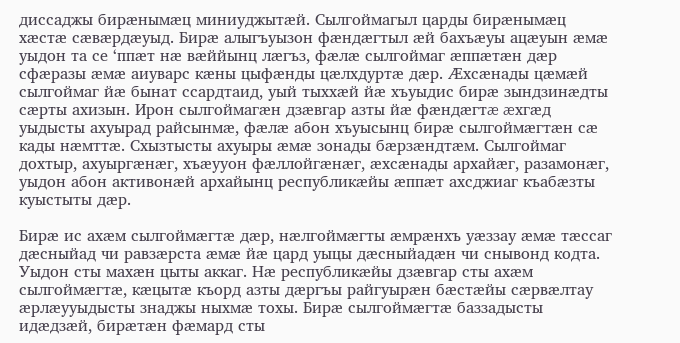диссаджы бирæнымæц миниуджытæй. Сылгоймагыл царды бирæнымæц хæстæ сæвæрдæуыд. Бирæ алыгъуызон фæндæгтыл æй бахъæуы ацæуын æмæ уыдон та се ‘ппæт нæ вæййынц лæгъз, фæлæ сылгоймаг æппæтæн дæр сфæразы æмæ аиуварс кæны цыфæнды цæлхдуртæ дæр. Æхсæнады цæмæй сылгоймаг йæ бынат ссардтаид, уый тыххæй йæ хъуыдис бирæ зындзинæдты сæрты ахизын. Ирон сылгоймагæн дзæвгар азты йæ фæндæгтæ æхгæд уыдысты ахуырад райсынмæ, фæлæ абон хъуысынц бирæ сылгоймæгтæн сæ кады нæмттæ. Схызтысты ахуыры æмæ зонады бæрзæндтæм. Сылгоймаг дохтыр, ахуыргæнæг, хъæууон фæллойгæнæг, æхсæнады архайæг, разамонæг, уыдон абон активонæй архайынц республикæйы æппæт ахсджиаг къабæзты куыстыты дæр.

Бирæ ис ахæм сылгоймæгтæ дæр, нæлгоймæгты æмрæнхъ уæззау æмæ тæссаг дæсныйад чи равзæрста æмæ йæ цард уыцы дæсныйадæн чи снывонд кодта. Уыдон сты махæн цыты аккаг. Нæ республикæйы дзæвгар сты ахæм сылгоймæгтæ, кæцытæ къорд азты дæргъы райгуырæн бæстæйы сæрвæлтау æрлæууыдысты знаджы ныхмæ тохы. Бирæ сылгоймæгтæ баззадысты идæдзæй, бирæтæн фæмард сты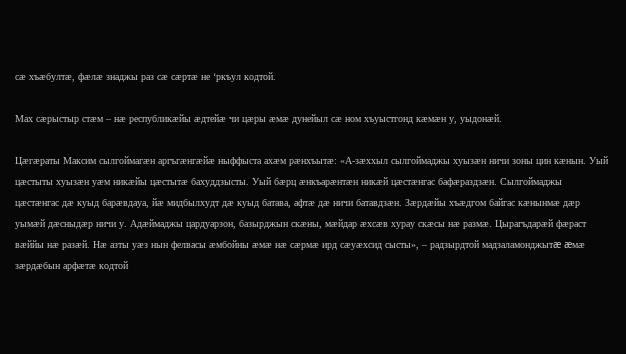сæ хъæбултæ, фæлæ знаджы раз сæ сæртæ не ‘ркъул кодтой.

Мах сæрыстыр стæм – нæ республикæйы æдтейæ чи цæры æмæ дунейыл сæ ном хъуыстгонд кæмæн у, уыдонæй.

Цæгæраты Максим сылгоймагæн аргъгæнгæйæ ныффыста ахæм рæнхъытæ: «А-зæххыл сылгоймаджы хуызæн ничи зоны цин кæнын. Уый цæстыты хуызæн уæм никæйы цæстытæ бахуддзысты. Уый бæрц æнкъарæнтæн никæй цæстæнгас бафæраздзæн. Сылгоймаджы цæстæнгас дæ куыд барæвдауа, йæ мидбылхудт дæ куыд батава, афтæ дæ ничи батавдзæн. Зæрдæйы хъæдгом байгас кæнынмæ дæр уымæй дæсныдæр ничи у. Адæймаджы цардуарзон, базырджын скæны, мæйдар æхсæв хурау скæсы нæ размæ. Цырагъдарæй фæраст вæййы нæ разæй. Нæ азты уæз нын фелвасы æмбойны æмæ нæ сæрмæ ирд сæуæхсид сысты», – радзырдтой мадзаламонджытæ æмæ зæрдæбын арфæтæ кодтой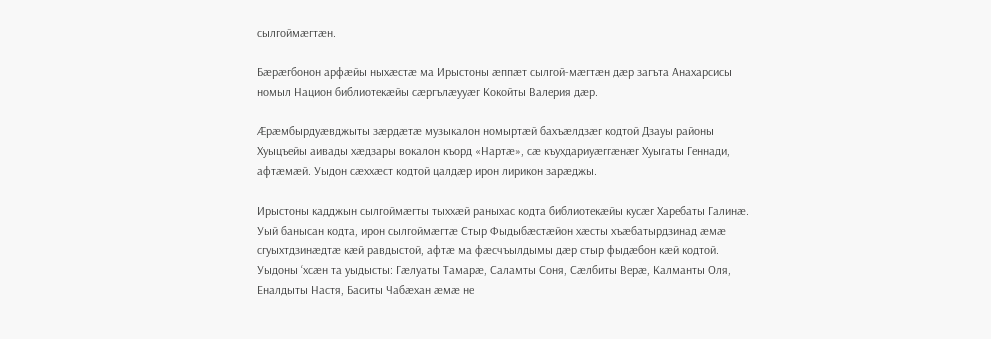сылгоймæгтæн.

Бæрæгбонон арфæйы ныхæстæ ма Ирыстоны æппæт сылгой-мæгтæн дæр загъта Анахарсисы номыл Национ библиотекæйы сæргълæууæг Кокойты Валерия дæр.

Æрæмбырдуæвджыты зæрдæтæ музыкалон номыртæй бахъæлдзæг кодтой Дзауы районы Хуыцъейы аивады хæдзары вокалон къорд «Нартæ», сæ къухдариуæггæнæг Хуыгаты Геннади, афтæмæй. Уыдон сæххæст кодтой цалдæр ирон лирикон зарæджы.

Ирыстоны кадджын сылгоймæгты тыххæй раныхас кодта библиотекæйы кусæг Харебаты Галинæ. Уый банысан кодта, ирон сылгоймæгтæ Стыр Фыдыбæстæйон хæсты хъæбатырдзинад æмæ сгуыхтдзинæдтæ кæй равдыстой, афтæ ма фæсчъылдымы дæр стыр фыдæбон кæй кодтой. Уыдоны ‘хсæн та уыдысты: Гæлуаты Тамарæ, Саламты Соня, Сæлбиты Верæ, Калманты Оля, Еналдыты Настя, Баситы Чабæхан æмæ не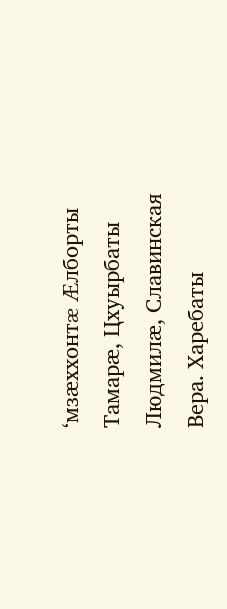‘мзæххонтæ Æлборты Тамарæ, Цхуырбаты Людмилæ, Славинская Вера. Харебаты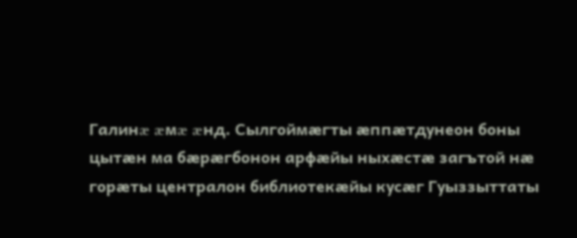Галинæ æмæ æнд. Сылгоймæгты æппæтдунеон боны цытæн ма бæрæгбонон арфæйы ныхæстæ загътой нæ горæты централон библиотекæйы кусæг Гуыззыттаты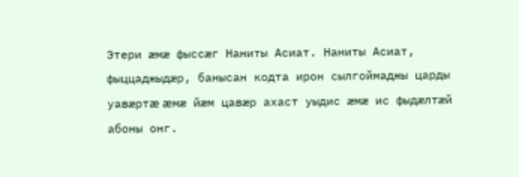Этери æмæ фыссæг Наниты Асиат. Наниты Асиат, фыццаджыдæр, банысан кодта ирон сылгоймаджы царды уавæртæ æмæ йæм цавæр ахаст уыдис æмæ ис фыдæлтæй абоны онг.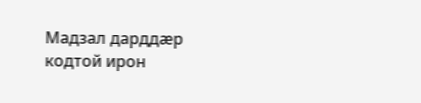Мадзал дарддæр кодтой ирон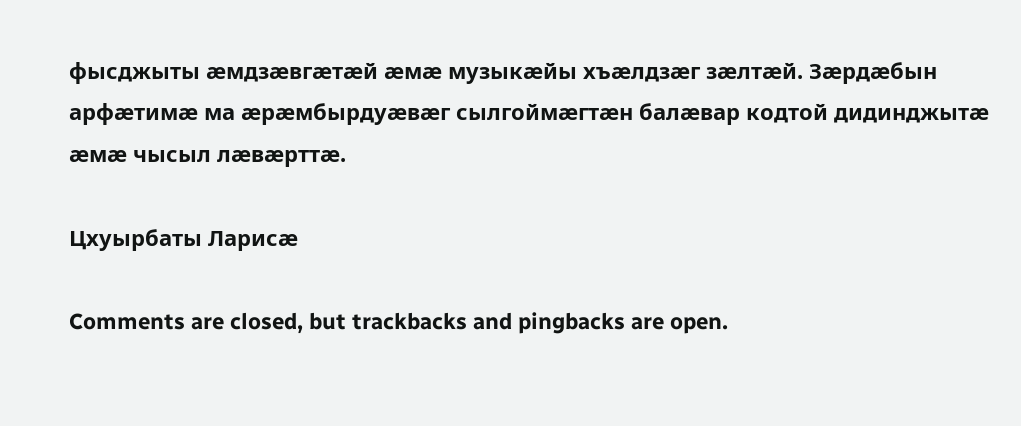фысджыты æмдзæвгæтæй æмæ музыкæйы хъæлдзæг зæлтæй. Зæрдæбын арфæтимæ ма æрæмбырдуæвæг сылгоймæгтæн балæвар кодтой дидинджытæ æмæ чысыл лæвæрттæ.

Цхуырбаты Ларисæ

Comments are closed, but trackbacks and pingbacks are open.